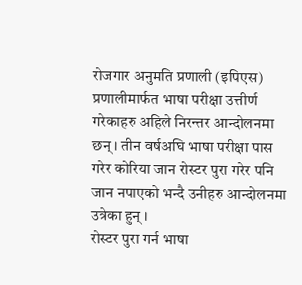रोजगार अनुमति प्रणाली (इपिएस) प्रणालीमार्फत भाषा परीक्षा उत्तीर्ण गरेकाहरु अहिले निरन्तर आन्दोलनमा छन् । तीन वर्षअघि भाषा परीक्षा पास गरेर कोरिया जान रोस्टर पुरा गरेर पनि जान नपाएको भन्दै उनीहरु आन्दोलनमा उत्रेका हुन् ।
रोस्टर पुरा गर्न भाषा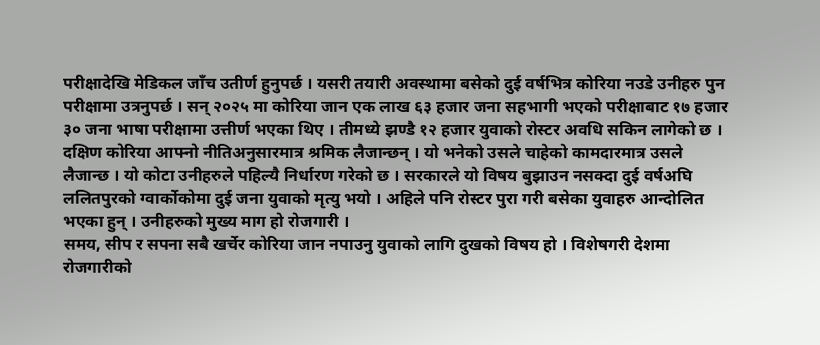परीक्षादेखि मेडिकल जाँच उतीर्ण हुनुपर्छ । यसरी तयारी अवस्थामा बसेको दुई वर्षभित्र कोरिया नउडे उनीहरु पुन परीक्षामा उत्रनुपर्छ । सन् २०२५ मा कोरिया जान एक लाख ६३ हजार जना सहभागी भएको परीक्षाबाट १७ हजार ३० जना भाषा परीक्षामा उत्तीर्ण भएका थिए । तीमध्ये झण्डै १२ हजार युवाको रोस्टर अवधि सकिन लागेको छ ।
दक्षिण कोरिया आफ्नो नीतिअनुसारमात्र श्रमिक लैजान्छन् । यो भनेको उसले चाहेको कामदारमात्र उसले लैजान्छ । यो कोटा उनीहरुले पहिल्यै निर्धारण गरेको छ । सरकारले यो विषय बुझाउन नसक्दा दुई वर्षअघि ललितपुरको ग्वार्कोकोमा दुई जना युवाको मृत्यु भयो । अहिले पनि रोस्टर पुरा गरी बसेका युवाहरु आन्दोलित भएका हुन् । उनीहरुको मुख्य माग हो रोजगारी ।
समय, सीप र सपना सबै खर्चेर कोरिया जान नपाउनु युवाको लागि दुखको विषय हो । विशेषगरी देशमा रोजगारीको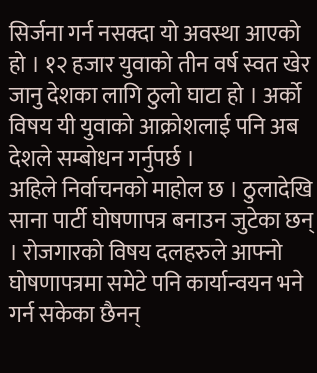सिर्जना गर्न नसक्दा यो अवस्था आएको हो । १२ हजार युवाको तीन वर्ष स्वत खेर जानु देशका लागि ठुलो घाटा हो । अर्को विषय यी युवाको आक्रोशलाई पनि अब देशले सम्बोधन गर्नुपर्छ ।
अहिले निर्वाचनको माहोल छ । ठुलादेखि साना पार्टी घोषणापत्र बनाउन जुटेका छन् । रोजगारको विषय दलहरुले आफ्नो घोषणापत्रमा समेटे पनि कार्यान्वयन भने गर्न सकेका छैनन्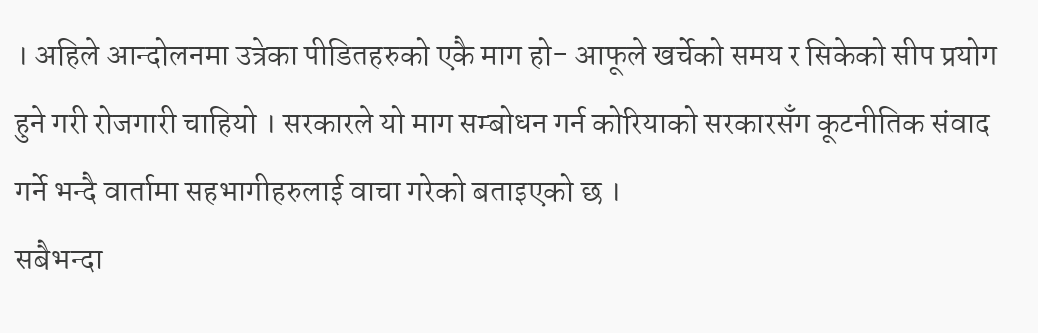। अहिले आन्दोलनमा उत्रेका पीडितहरुको एकै माग हो- आफूले खर्चेको समय र सिकेको सीप प्रयोग हुने गरी रोजगारी चाहियो । सरकारले यो माग सम्बोधन गर्न कोरियाको सरकारसँग कूटनीतिक संवाद गर्ने भन्दै वार्तामा सहभागीहरुलाई वाचा गरेको बताइएको छ ।
सबैभन्दा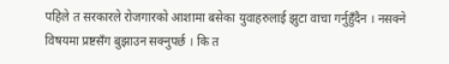पहिले त सरकारले रोजगारको आशामा बसेका युवाहरुलाई झुटा वाचा गर्नुहुँदैन । नसक्ने विषयमा प्रष्टसँग बुझाउन सक्नुपर्छ । कि त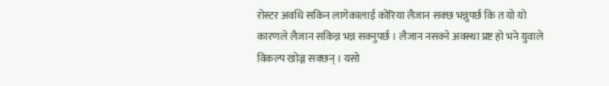रोस्टर अवधि सकिन लागेकालाई कोरिया लैजान सक्छ भन्नुपर्छ कि त यो यो कारणले लैजान सकिन्न भन्न सक्नुपर्छ । लैजान नसक्ने अवस्था प्रष्ट हो भने युवाले विकल्प खोज्न सक्छन् । यसो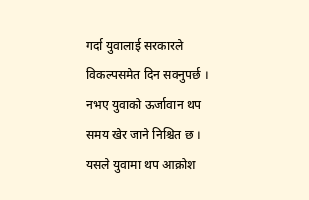गर्दा युवालाई सरकारले विकल्पसमेत दिन सक्नुपर्छ । नभए युवाको ऊर्जावान थप समय खेर जाने निश्चित छ । यसले युवामा थप आक्रोश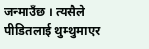जन्माउँछ । त्यसैले पीडितलाई थुम्थुमाएर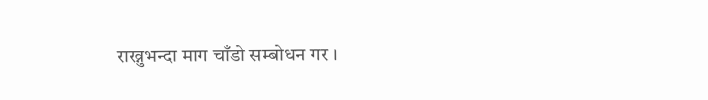राख्नुभन्दा माग चाँडो सम्बोधन गर ।